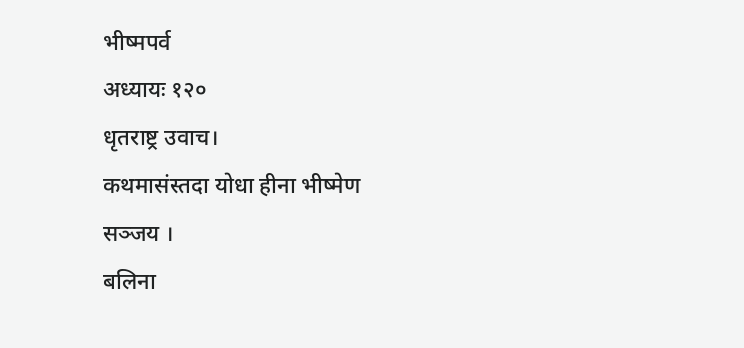भीष्मपर्व
अध्यायः १२०
धृतराष्ट्र उवाच।
कथमासंस्तदा योधा हीना भीष्मेण सञ्जय ।
बलिना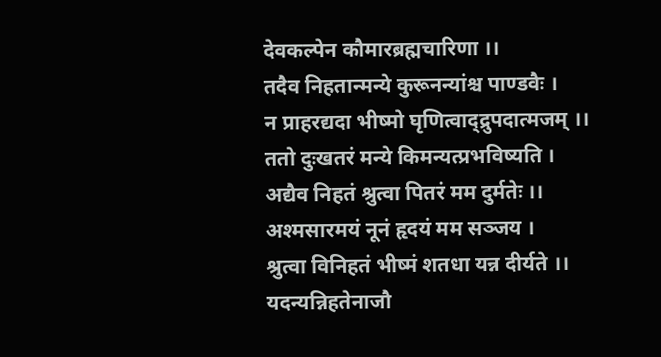देवकल्पेन कौमारब्रह्मचारिणा ।।
तदैव निहतान्मन्ये कुरूनन्यांश्च पाण्डवैः ।
न प्राहरद्यदा भीष्मो घृणित्वाद्द्रुपदात्मजम् ।।
ततो दुःखतरं मन्ये किमन्यत्प्रभविष्यति ।
अद्यैव निहतं श्रुत्वा पितरं मम दुर्मतेः ।।
अश्मसारमयं नूनं हृदयं मम सञ्जय ।
श्रुत्वा विनिहतं भीष्मं शतधा यन्न दीर्यते ।।
यदन्यन्निहतेनाजौ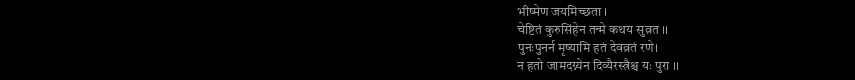भीष्मेण जयमिच्छता ।
चेष्टितं कुरुसिंहेन तन्मे कथय सुव्रत ।।
पुनःपुनर्न मृष्यामि हतं देवव्रतं रणे।
न हतो जामदग्न्येन दिव्यैरस्त्रैश्च यः पुरा ।।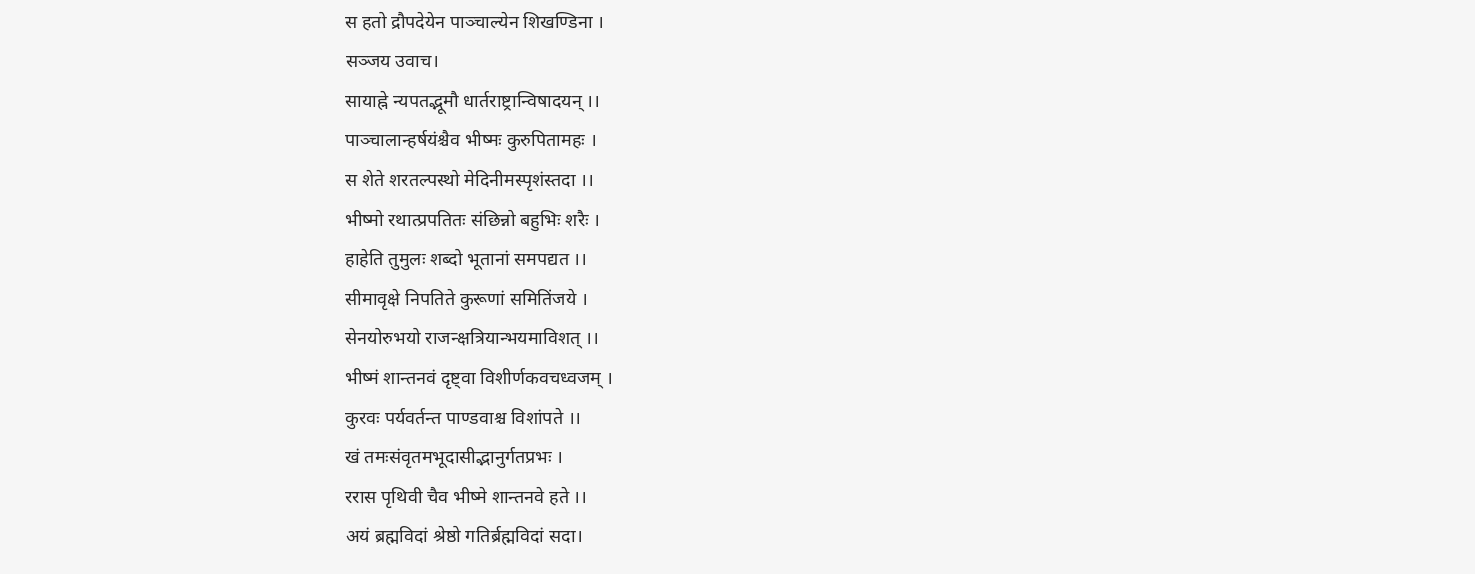स हतो द्रौपदेयेन पाञ्चाल्येन शिखण्डिना ।
सञ्जय उवाच।
सायाह्ने न्यपतद्भूमौ धार्तराष्ट्रान्विषादयन् ।।
पाञ्चालान्हर्षयंश्चैव भीष्मः कुरुपितामहः ।
स शेते शरतल्पस्थो मेदिनीमस्पृशंस्तदा ।।
भीष्मो रथात्प्रपतितः संछिन्नो बहुभिः शरैः ।
हाहेति तुमुलः शब्दो भूतानां समपद्यत ।।
सीमावृक्षे निपतिते कुरूणां समितिंजये ।
सेनयोरुभयो राजन्क्षत्रियान्भयमाविशत् ।।
भीष्मं शान्तनवं दृष्ट्वा विशीर्णकवचध्वजम् ।
कुरवः पर्यवर्तन्त पाण्डवाश्च विशांपते ।।
खं तमःसंवृतमभूदासीद्भानुर्गतप्रभः ।
ररास पृथिवी चैव भीष्मे शान्तनवे हते ।।
अयं ब्रह्मविदां श्रेष्ठो गतिर्ब्रह्मविदां सदा।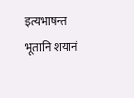इत्यभाषन्त भूतानि शयानं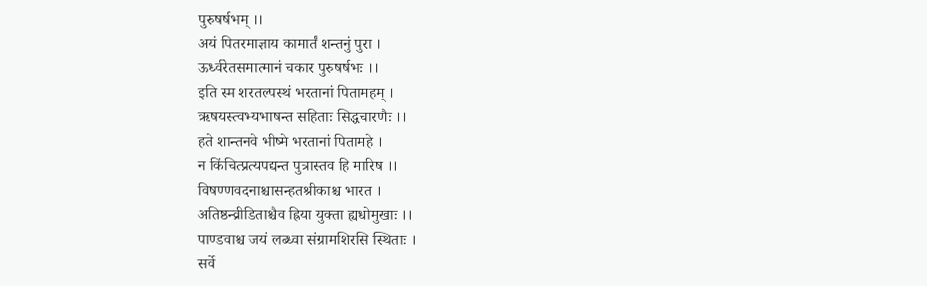पुरुषर्षभम् ।।
अयं पितरमाज्ञाय कामार्तं शन्तनुं पुरा ।
ऊर्ध्वरेतसमात्मानं चकार पुरुषर्षभः ।।
इति स्म शरतल्पस्थं भरतानां पितामहम् ।
ऋषयस्त्वभ्यभाषन्त सहिताः सिद्धचारणैः ।।
हते शान्तनवे भीष्मे भरतानां पितामहे ।
न किंचित्प्रत्यपद्यन्त पुत्रास्तव हि मारिष ।।
विषण्णवदनाश्चासन्हतश्रीकाश्च भारत ।
अतिष्ठन्व्रीडिताश्चैव ह्रिया युक्ता ह्यधोमुखाः ।।
पाण्डवाश्च जयं लब्ध्वा संग्रामशिरसि स्थिताः ।
सर्वे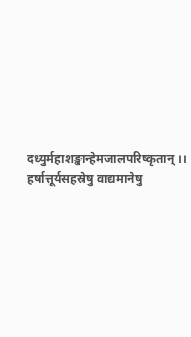दध्युर्महाशङ्खान्हेमजालपरिष्कृतान् ।।
हर्षात्तूर्यसहस्रेषु वाद्यमानेषु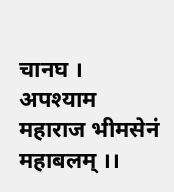चानघ ।
अपश्याम महाराज भीमसेनं महाबलम् ।।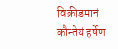विक्रीडमानं कौन्तेयं हर्षेण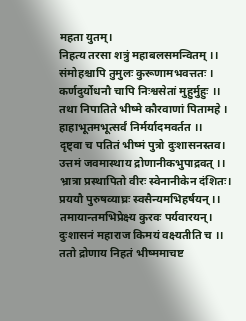महता युतम्।
निहत्य तरसा शत्रुं महाबलसमन्वितम् ।।
संमोहश्चापि तुमुलः कुरूणामभवत्ततः ।
कर्णदुर्योधनौ चापि निःश्वसेतां मुहुर्मुहुः ।।
तथा निपातिते भीष्मे कौरवाणां पितामहे ।
हाहाभूतमभूत्सर्वं निर्मर्यादमवर्तत ।।
दृष्ट्वा च पतितं भीष्मं पुत्रो दुःशासनस्तव।
उत्तमं जवमास्थाय द्रोणानीकभुपाद्रवत् ।।
भ्रात्रा प्रस्थापितो वीरः स्वेनानीकेन दंशितः।
प्रययौ पुरुषव्याघ्रः स्वसैन्यमभिहर्षयन् ।।
तमायान्तमभिप्रेक्ष्य कुरवः पर्यवारयन्।
दुःशासनं महाराज किमयं वक्ष्यतीति च ।।
ततो द्रोणाय निहतं भीष्ममाचष्ट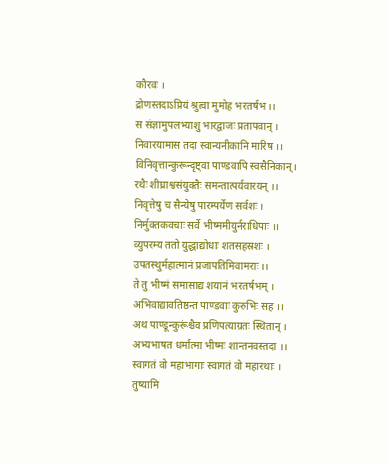कौरवः ।
द्रोणस्तदाऽप्रियं श्रुत्वा मुमोह भरतर्षभ ।।
स संज्ञामुपलभ्याशु भारद्वाजः प्रतापवान् ।
निवारयामास तदा स्वान्यनीकानि मारिष ।।
विनिवृत्तान्कुरून्दृष्ट्वा पाण्डवापि स्वसैनिकान्।
रथैः शीघ्राश्वसंयुक्तैः समन्तात्पर्यवारयन् ।।
निवृत्तेषु च सैन्येषु पारम्पर्येण सर्वशः ।
निर्मुक्तकवचाः सर्वे भीष्ममीयुर्नराधिपाः ।।
व्युपरम्य ततो युद्धाद्योधाः शतसहस्रशः ।
उपतस्थुर्महात्मानं प्रजापतिमिवामराः ।।
ते तु भीष्मं समासाद्य शयानं भरतर्षभम् ।
अभिवाद्यावतिष्ठन्त पाण्डवाः कुरुभिः सह ।।
अथ पाण्डून्कुरूंश्चैव प्रणिपत्याग्रतः स्थितान् ।
अभ्यभाषत धर्मात्मा भीष्मः शान्तनवस्तदा ।।
स्वागतं वो महाभागाः स्वागतं वो महारथाः ।
तुष्यामि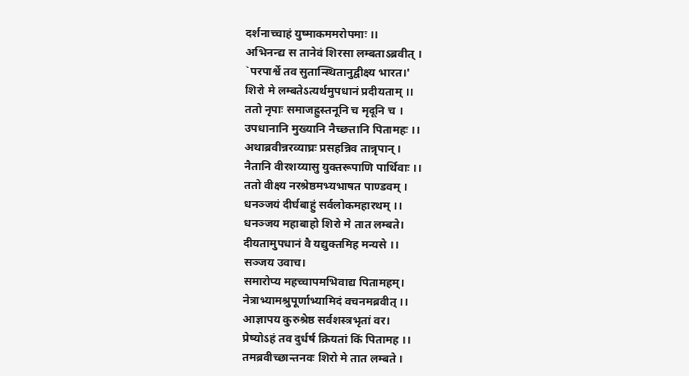दर्शनाच्चाहं युष्माकममरोपमाः ।।
अभिनन्द्य स तानेवं शिरसा लम्बताऽब्रवीत् ।
`परपार्श्वे तव सुतान्स्थितानुद्वीक्ष्य भारत।'
शिरो मे लम्बतेऽत्यर्थमुपधानं प्रदीयताम् ।।
ततो नृपाः समाजह्रुस्तनूनि च मृदूनि च ।
उपधानानि मुख्यानि नैच्छत्तानि पितामहः ।।
अथाब्रवीन्नरव्याघ्रः प्रसहन्निव तान्नृपान् ।
नैतानि वीरशय्यासु युक्तरूपाणि पार्थिवाः ।।
ततो वीक्ष्य नरश्रेष्ठमभ्यभाषत पाण्डवम् ।
धनञ्जयं दीर्घबाहुं सर्वलोकमहारथम् ।।
धनञ्जय महाबाहो शिरो मे तात लम्बते।
दीयतामुपधानं वै यद्युक्तमिह मन्यसे ।।
सञ्जय उवाच।
समारोप्य महच्चापमभिवाद्य पितामहम्।
नेत्राभ्यामश्रुपूर्णाभ्यामिदं वचनमब्रवीत् ।।
आज्ञापय कुरुश्रेष्ठ सर्वशस्त्रभृतां वर।
प्रेष्योऽहं तव दुर्धर्ष क्रियतां किं पितामह ।।
तमब्रवीच्छान्तनवः शिरो मे तात लम्बते ।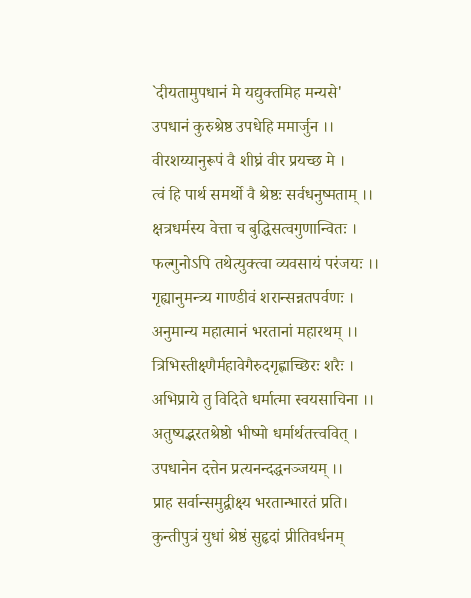`दीयतामुपधानं मे यद्युक्तमिह मन्यसे'
उपधानं कुरुश्रेष्ठ उपधेहि ममार्जुन ।।
वीरशय्यानुरूपं वै शीघ्रं वीर प्रयच्छ मे ।
त्वं हि पार्थ समर्थो वै श्रेष्ठः सर्वधनुष्मताम् ।।
क्षत्रधर्मस्य वेत्ता च बुद्धिसत्वगुणान्वितः ।
फल्गुनोऽपि तथेत्युक्त्वा व्यवसायं परंजयः ।।
गृह्यानुमन्त्र्य गाण्डीवं शरान्सन्नतपर्वणः ।
अनुमान्य महात्मानं भरतानां महारथम् ।।
त्रिभिस्तीक्ष्णैर्महावेगैरुदगृह्णाच्छिरः शरैः ।
अभिप्राये तु विदिते धर्मात्मा स्वयसाचिना ।।
अतुष्यद्भरतश्रेष्ठो भीष्मो धर्मार्थतत्त्ववित् ।
उपधानेन दत्तेन प्रत्यनन्दद्धनञ्जयम् ।।
प्राह सर्वान्समुद्वीक्ष्य भरतान्भारतं प्रति।
कुन्तीपुत्रं युधां श्रेष्ठं सुहृदां प्रीतिवर्धनम्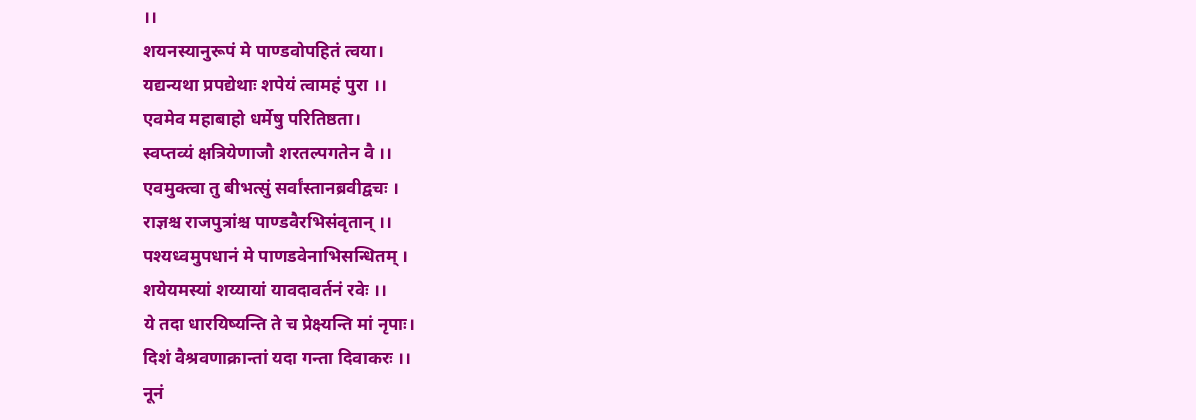।।
शयनस्यानुरूपं मे पाण्डवोपहितं त्वया।
यद्यन्यथा प्रपद्येथाः शपेयं त्वामहं पुरा ।।
एवमेव महाबाहो धर्मेषु परितिष्ठता।
स्वप्तव्यं क्षत्रियेणाजौ शरतल्पगतेन वै ।।
एवमुक्त्वा तु बीभत्सुं सर्वांस्तानब्रवीद्वचः ।
राज्ञश्च राजपुत्रांश्च पाण्डवैरभिसंवृतान् ।।
पश्यध्वमुपधानं मे पाणडवेनाभिसन्धितम् ।
शयेयमस्यां शय्यायां यावदावर्तनं रवेः ।।
ये तदा धारयिष्यन्ति ते च प्रेक्ष्यन्ति मां नृपाः।
दिशं वैश्रवणाक्रान्तां यदा गन्ता दिवाकरः ।।
नूनं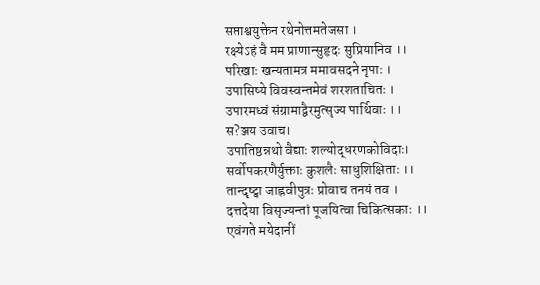सप्ताश्वयुक्तेन रथेनोत्तमतेजसा ।
रक्ष्येऽहं वै मम प्राणान्सुहृदः सुप्रियानिव ।।
परिखाः खन्यतामत्र ममावसदने नृपाः ।
उपासिष्ये विवस्वन्तमेवं शरशताचितः ।
उपारमध्वं संग्रामाद्वैरमुत्सृज्य पार्थिवाः ।।
स?ञ्जय उवाच।
उपातिष्ठन्नथो वैद्याः शल्योद्धरणकोविदाः।
सर्वोपकरणैर्युक्ताः कुशलैः साधुशिक्षिताः ।।
तान्दृष्ट्वा जाह्नवीपुत्रः प्रोवाच तनयं तव ।
दत्तदेया विसृज्यन्तां पूजयित्वा चिकित्सकाः ।।
एवंगते मयेदानीं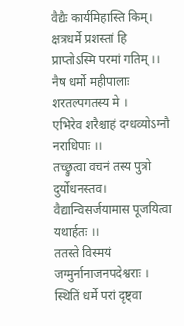वैद्यैः कार्यमिहास्ति किम्।
क्षत्रधर्मे प्रशस्तां हि प्राप्तोऽस्मि परमां गतिम् ।।
नैष धर्मो महीपालाः शरतल्पगतस्य मे ।
एभिरेव शरैश्चाहं दग्धव्योऽग्नौ नराधिपाः ।।
तच्छ्रुत्वा वचनं तस्य पुत्रो दुर्योधनस्तव।
वैद्यान्विसर्जयामास पूजयित्वा यथार्हतः ।।
ततस्ते विस्मयं जग्मुर्नानाजनपदेश्वराः ।
स्थितिं धर्मे परां दृष्ट्वा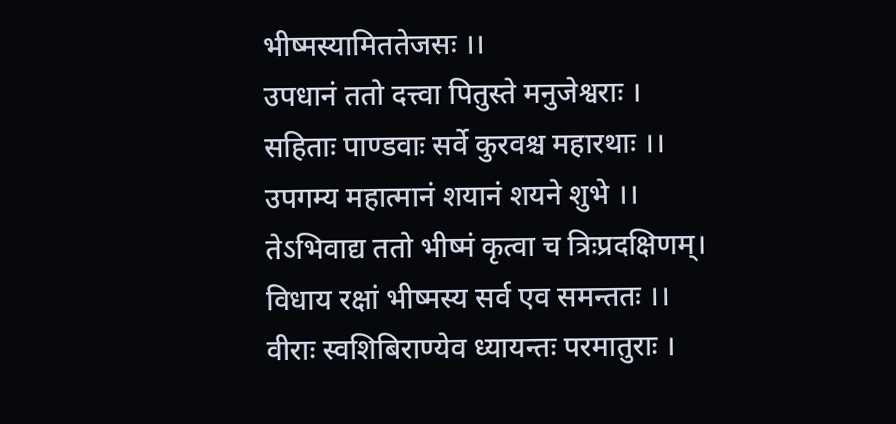भीष्मस्यामिततेजसः ।।
उपधानं ततो दत्त्वा पितुस्ते मनुजेश्वराः ।
सहिताः पाण्डवाः सर्वे कुरवश्च महारथाः ।।
उपगम्य महात्मानं शयानं शयने शुभे ।।
तेऽभिवाद्य ततो भीष्मं कृत्वा च त्रिःप्रदक्षिणम्।
विधाय रक्षां भीष्मस्य सर्व एव समन्ततः ।।
वीराः स्वशिबिराण्येव ध्यायन्तः परमातुराः ।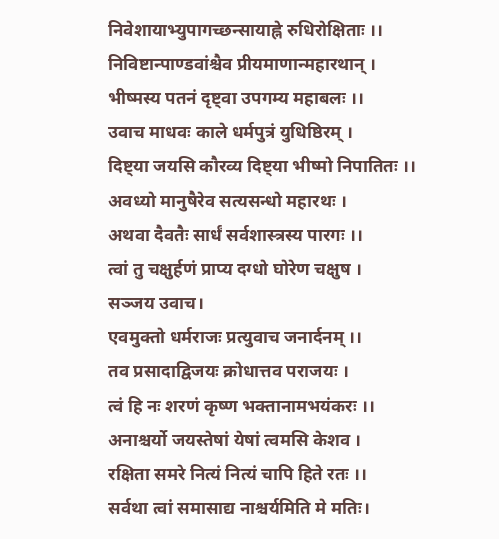निवेशायाभ्युपागच्छन्सायाह्ने रुधिरोक्षिताः ।।
निविष्टान्पाण्डवांश्चैव प्रीयमाणान्महारथान् ।
भीष्मस्य पतनं दृष्ट्वा उपगम्य महाबलः ।।
उवाच माधवः काले धर्मपुत्रं युधिष्ठिरम् ।
दिष्ट्या जयसि कौरव्य दिष्ट्या भीष्मो निपातितः ।।
अवध्यो मानुषैरेव सत्यसन्धो महारथः ।
अथवा दैवतैः सार्धं सर्वशास्त्रस्य पारगः ।।
त्वां तु चक्षुर्हणं प्राप्य दग्धो घोरेण चक्षुष ।
सञ्जय उवाच।
एवमुक्तो धर्मराजः प्रत्युवाच जनार्दनम् ।।
तव प्रसादाद्विजयः क्रोधात्तव पराजयः ।
त्वं हि नः शरणं कृष्ण भक्तानामभयंकरः ।।
अनाश्चर्यो जयस्तेषां येषां त्वमसि केशव ।
रक्षिता समरे नित्यं नित्यं चापि हिते रतः ।।
सर्वथा त्वां समासाद्य नाश्चर्यमिति मे मतिः।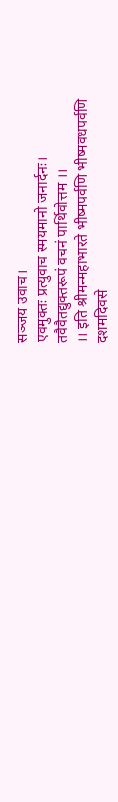सञ्जय उवाच।
एवमुक्तः प्रत्युवाच स्मयमानो जनार्दनः।
तवैवैतद्युक्तरूपं वचनं पार्थिवोत्तम ।।
।। इति श्रीमन्महाभारते भीष्मपर्वणि भीष्मवधपर्वणि
दशमदिवसे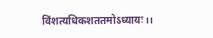विंशत्यधिकशततमोऽध्यायः ।।